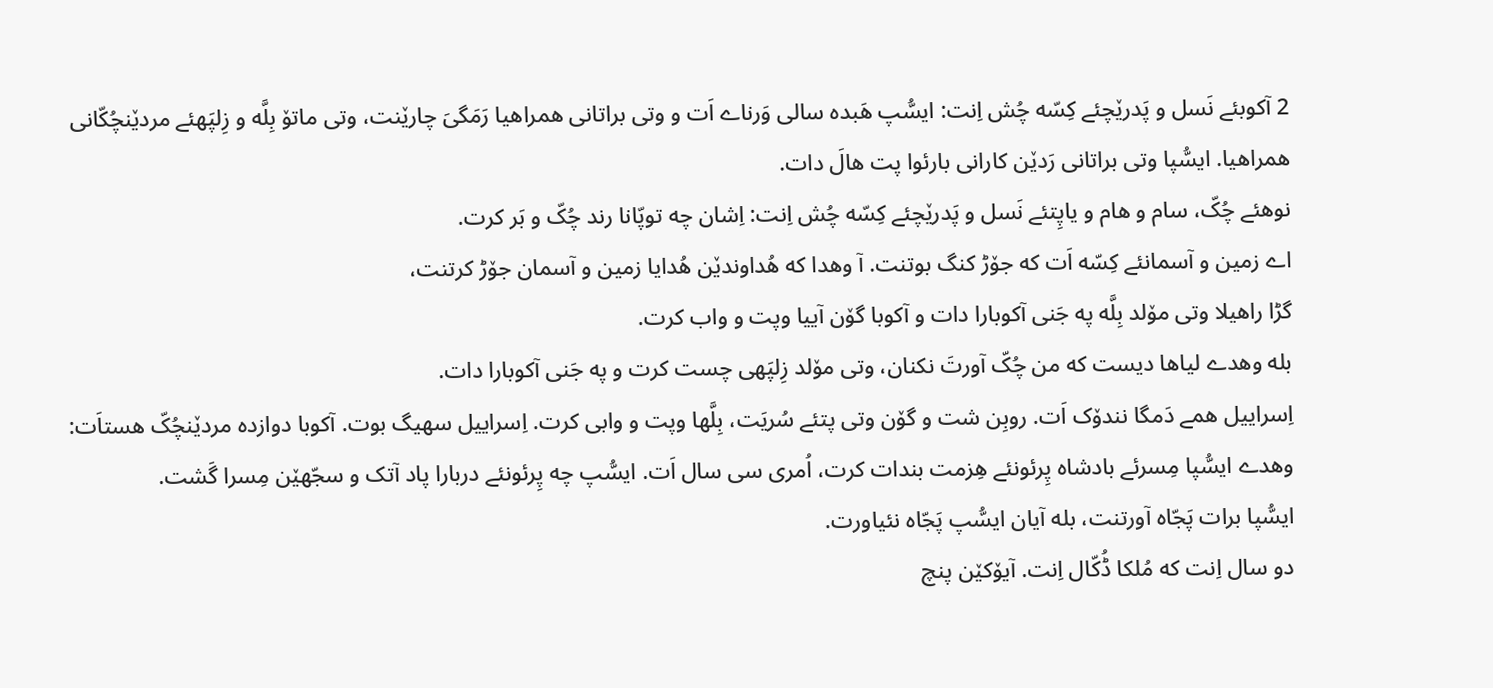2 آکوبئے نَسل و پَدرێچئے کِسّه چُش اِنت: ایسُّپ هَبده سالی وَرناے اَت و وتی براتانی همراهیا رَمَگیَ چارێنت، وتی ماتۆ بِلَّه و زِلپَهئے مردێنچُکّانی همراهیا. ایسُّپا وتی براتانی رَدێن کارانی بارئوا پت هالَ دات.
نوهئے چُکّ، سام و هام و یاپِتئے نَسل و پَدرێچئے کِسّه چُش اِنت: اِشان چه توپّانا رند چُکّ و بَر کرت.
اے زمین و آسمانئے کِسّه اَت که جۆڑ کنگ بوتنت. آ وهدا که هُداوندێن هُدایا زمین و آسمان جۆڑ کرتنت،
گڑا راهیلا وتی مۆلد بِلَّه په جَنی آکوبارا دات و آکوبا گۆن آییا وپت و واب کرت.
بله وهدے لیاها دیست که من چُکّ آورتَ نکنان، وتی مۆلد زِلپَهی چست کرت و په جَنی آکوبارا دات.
اِسراییل همے دَمگا نندۆک اَت. روبِن شت و گۆن وتی پتئے سُریَت، بِلَّها وپت و وابی کرت. اِسراییل سهیگ بوت. آکوبا دوازده مردێنچُکّ هستاَت:
وهدے ایسُّپا مِسرئے بادشاه پِرئونئے هِزمت بندات کرت، اُمری سی سال اَت. ایسُّپ چه پِرئونئے دربارا پاد آتک و سجّهێن مِسرا گَشت.
ایسُّپا برات پَجّاه آورتنت، بله آیان ایسُّپ پَجّاه نئیاورت.
دو سال اِنت که مُلکا ڈُکّال اِنت. آیۆکێن پنچ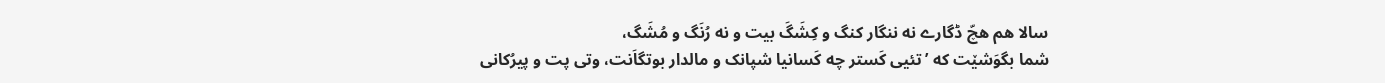سالا هم هچّ ڈگارے نه ننگار کنگ و کِشَگَ بیت و نه رُنَگ و مُشَگ،
شما بگوَشێت که ’تئیی کَستر چه کَسانیا شپانک و مالدار بوتگاَنت، وتی پت و پیرُکانی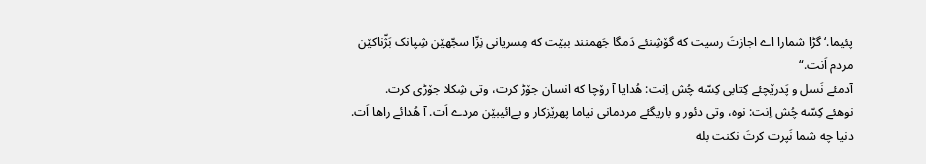پئیما.‘ گڑا شمارا اے اجازتَ رسیت که گۆشِنئے دَمگا جَهمنند ببێت که مِسریانی نِزّا سجّهێن شِپانک بَژّناکێن مردم اَنت.“
آدمئے نَسل و پَدرێچئے کِتابی کِسّه چُش اِنت: هُدایا آ رۆچا که انسان جۆڑ کرت، وتی شِکلا جۆڑی کرت.
نوهئے کِسّه چُش اِنت: نوه، وتی دئور و باریگئے مردمانی نیاما پهرێزکار و بےائیبێن مردے اَت. آ هُدائے راها اَت.
دنیا چه شما نَپرت کرتَ نکنت بله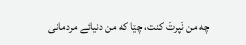چه من نَپرتَ کنت، چێا که من دنیائے مردمانی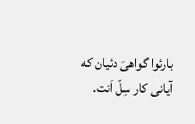بارئوا گواهیَ دئیان که آیانی کار سِلّ اَنت.